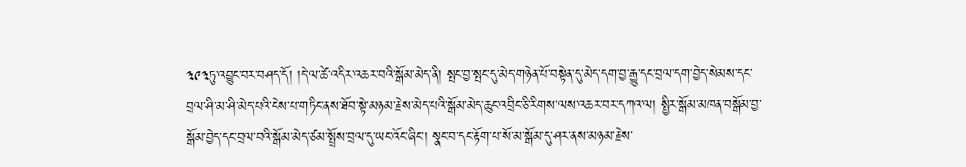༣༩༣ཏུ་འབྱུང་བར་བཤད་དོ། །དེ་ལ་ཚེ་འདིར་འཆར་བའི་སྒོམ་མེད་ནི། སྤང་བྱ་སྤང་དུ་མེད་གཉེན་པོ་བསྟེན་དུ་མེད་དག་བྱ་རྒྱུ་དང་བྲལ་དག་བྱེད་སེམས་དང་བྲལ་ཤི་མ་ཤི་མེད་པའི་ངེས་པ་གཏིང་ནས་ཐོབ་སྟེ་མཉམ་རྗེས་མེད་པའི་སྒོམ་མེད་ཆུང་འབྲིང་ཅི་རིགས་ལས་འཆར་བར་དཀའ་ལ། སྤྱིར་སྒོམ་མཁན་བསྒོམ་བྱ་སྒོམ་བྱེད་དང་བྲལ་བའི་སྒོམ་མེད་ཙམ་སྤྲོས་བྲལ་དུ་ཡང་འོང་ཞིང་། སྣང་བ་དང་རྟོག་པ་སོ་མ་སྒོམ་དུ་ཤར་ནས་མཉམ་རྗེས་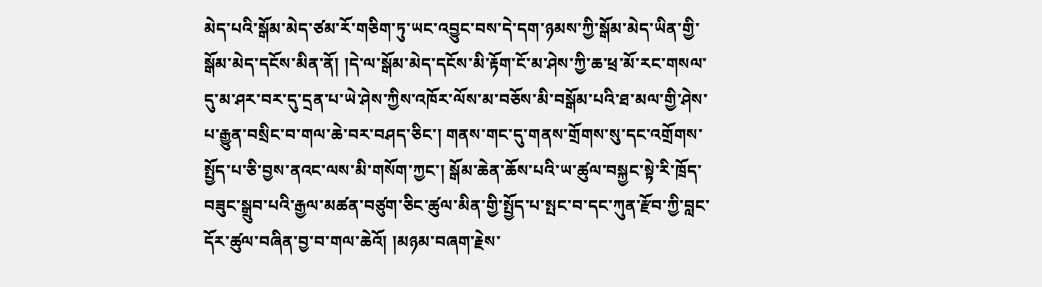མེད་པའི་སྒོམ་མེད་ཙམ་རོ་གཅིག་ཏུ་ཡང་འབྱུང་བས་དེ་དག་ཉམས་ཀྱི་སྒོམ་མེད་ཡིན་གྱི་སྒོམ་མེད་དངོས་མིན་ནོ། །དེ་ལ་སྒོམ་མེད་དངོས་མི་རྟོག་ངོ་མ་ཤེས་ཀྱི་ཆ་ཕྲ་མོ་རང་གསལ་དུ་མ་ཤར་བར་དུ་དྲན་པ་ཡེ་ཤེས་ཀྱིས་འཁོར་ལོས་མ་བཅོས་མི་བསྒོམ་པའི་ཐ་མལ་གྱི་ཤེས་པ་རྒྱུན་བསྲིང་བ་གལ་ཆེ་བར་བཤད་ཅིང་། གནས་གང་དུ་གནས་གྲོགས་སུ་དང་འགྲོགས་སྤྱོད་པ་ཅི་བྱས་ནའང་ལས་མི་གསོག་ཀྱང་། སྒོམ་ཆེན་ཆོས་པའི་ཡ་ཚུལ་བསྐྱང་སྟེ་རི་ཁྲོད་བཟུང་སྒྲུབ་པའི་རྒྱལ་མཚན་བཙུག་ཅིང་ཚུལ་མིན་གྱི་སྤྱོད་པ་སྤང་བ་དང་ཀུན་རྫོབ་ཀྱི་བླང་དོར་ཚུལ་བཞིན་བྱ་བ་གལ་ཆེའོ། །མཉམ་བཞག་རྗེས་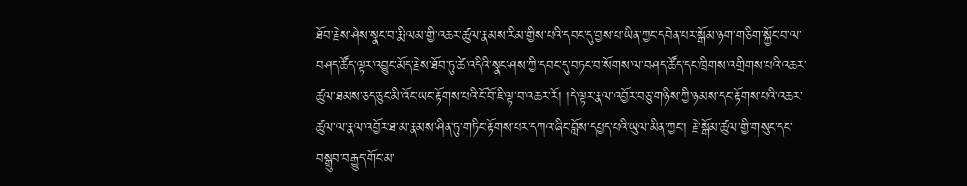ཐོབ་རྗེས་ཤེས་སྣང་བ་རྨི་ལམ་གྱི་འཆར་ཚུལ་རྣམས་རིམ་གྱིས་པའི་དབང་དུ་བྱས་པ་ཡིན་ཀྱང་དབེན་པར་སྒོམ་ཉག་གཅིག་སྐྱོང་བ་ལ་བཤད་ཚོད་ལྟར་འབྱུང་མོད་རྗེས་ཐོབ་ཏུ་ཚེ་འདིའི་སྣང་ཤས་ཀྱི་དབང་དུ་བཏང་བ་སོགས་ལ་བཤད་ཚོད་དང་ཁྲིགས་འགྲིགས་པའི་འཆར་ཚུལ་ཐམས་ཅད་ཅུང་མི་འོང་ཡང་རྟོགས་པའི་ངོ་བོ་ཇི་ལྟ་བ་འཆར་རོ། །དེ་ལྟར་རྣལ་འབྱོར་བཅུ་གཉིས་ཀྱི་ཉམས་དང་རྟོགས་པའི་འཆར་ཚུལ་ལ་རྣལ་འབྱོར་ཐ་མ་རྣམས་ཤིན་ཏུ་གཏིང་རྟོགས་པར་དཀའ་ཞིང་བློས་དཔྱད་པའི་ཡུལ་མིན་ཀྱང་། རྗེ་སྒོམ་ཚུལ་གྱི་གསུང་དང་བསྒྲུབ་བརྒྱུད་གོང་མ་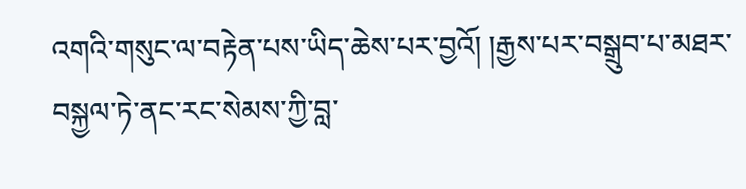འགའི་གསུང་ལ་བརྟེན་པས་ཡིད་ཆེས་པར་བྱའོ། །རྒྱས་པར་བསྒྲུབ་པ་མཐར་བསྐྱལ་ཏེ་ནང་རང་སེམས་ཀྱི་བླ་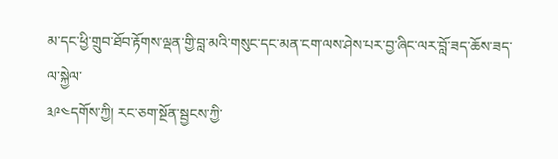མ་དང་ཕྱི་གྲུབ་ཐོབ་རྟོགས་ལྡན་གྱི་བླ་མའི་གསུང་དང་མན་ངག་ལས་ཤེས་པར་བྱ་ཞིང་ལར་བློ་ཟད་ཆོས་ཟད་ལ་སྐྱེལ་
༣༩༤དགོས་ཀྱི། རང་ཅག་སྔོན་སྦྱངས་ཀྱི་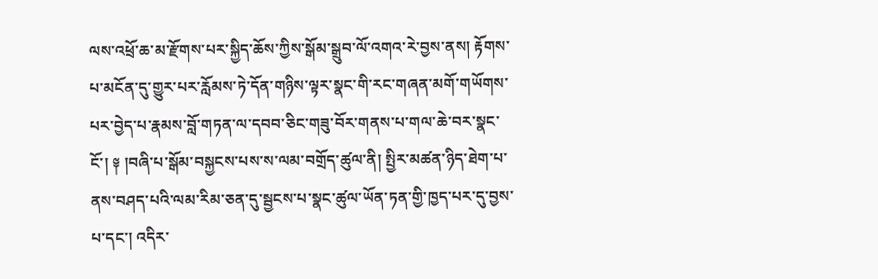ལས་འཕྲོ་ཆ་མ་རྫོགས་པར་སྐྱིད་ཆོས་ཀྱིས་སྒོམ་སྒྲུབ་ལོ་འགའ་རེ་བྱས་ནས། རྟོགས་པ་མངོན་དུ་གྱུར་པར་རློམས་ཏེ་དོན་གཉིས་ལྟར་སྣང་གི་རང་གཞན་མགོ་གཡོགས་པར་བྱེད་པ་རྣམས་བློ་གཏན་ལ་དབབ་ཅིང་གཟུ་བོར་གནས་པ་གལ་ཆེ་བར་སྣང་ངོ་། ༈ །བཞི་པ་སྒོམ་བསྐྱངས་པས་ས་ལམ་བགྲོད་ཚུལ་ནི། སྤྱིར་མཚན་ཉིད་ཐེག་པ་ནས་བཤད་པའི་ལམ་རིམ་ཅན་དུ་སྦྱངས་པ་སྣང་ཚུལ་ཡོན་ཏན་གྱི་ཁྱད་པར་དུ་བྱས་པ་དང་། འདིར་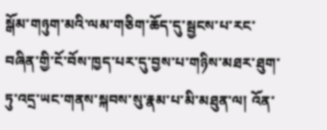སྒོམ་གཉུག་མའི་ལམ་གཅིག་ཆོད་དུ་སྦྱངས་པ་རང་བཞིན་གྱི་ངོ་བོས་ཁྱད་པར་དུ་བྱས་པ་གཉིས་མཐར་ཐུག་ཏུ་འདྲ་ཡང་གནས་སྐབས་སུ་རྣམ་པ་མི་མཐུན་ལ། འོན་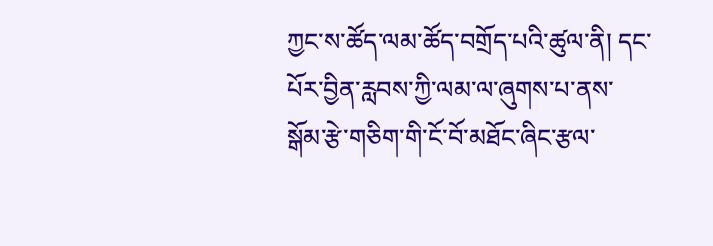ཀྱང་ས་ཚོད་ལམ་ཚོད་བགྲོད་པའི་ཚུལ་ནི། དང་པོར་བྱིན་རླབས་ཀྱི་ལམ་ལ་ཞུགས་པ་ནས་སྒོམ་རྩེ་གཅིག་གི་ངོ་བོ་མཐོང་ཞིང་རྩལ་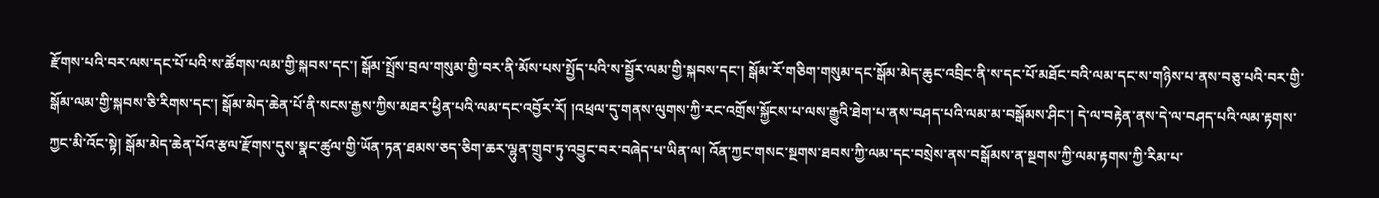རྫོགས་པའི་བར་ལས་དང་པོ་པའི་ས་ཚོགས་ལམ་གྱི་སྐབས་དང་། སྒོམ་སྤྲོས་བྲལ་གསུམ་གྱི་བར་ནི་མོས་པས་སྤྱོད་པའི་ས་སྦྱོར་ལམ་གྱི་སྐབས་དང་། སྒོམ་རོ་གཅིག་གསུམ་དང་སྒོམ་མེད་ཆུང་འབྲིང་ནི་ས་དང་པོ་མཐོང་བའི་ལམ་དང་ས་གཉིས་པ་ནས་བཅུ་པའི་བར་གྱི་སྒོམ་ལམ་གྱི་སྐབས་ཅི་རིགས་དང་། སྒོམ་མེད་ཆེན་པོ་ནི་སངས་རྒྱས་ཀྱིས་མཐར་ཕྱིན་པའི་ལམ་དང་འབྱོར་རོ། །འཕྲལ་དུ་གནས་ལུགས་ཀྱི་རང་འགྲོས་སྐྱོངས་པ་ལས་རྒྱུའི་ཐེག་པ་ནས་བཤད་པའི་ལམ་མ་བསྒོམས་ཤིང་། དེ་ལ་བརྟེན་ནས་དེ་ལ་བཤད་པའི་ལམ་རྟགས་ཀྱང་མི་འོང་སྟེ། སྒོམ་མེད་ཆེན་པོའ་རྩལ་རྫོགས་དུས་སྣང་ཚུལ་གྱི་ཡོན་ཏན་ཐམས་ཅད་ཅིག་ཆར་ལྷུན་གྲུབ་ཏུ་འབྱུང་བར་བཞེད་པ་ཡིན་ལ། འོན་ཀྱང་གསང་སྔགས་ཐབས་ཀྱི་ལམ་དང་བསྲེས་ནས་བསྒོམས་ན་སྔགས་ཀྱི་ལམ་རྟགས་ཀྱི་རིམ་པ་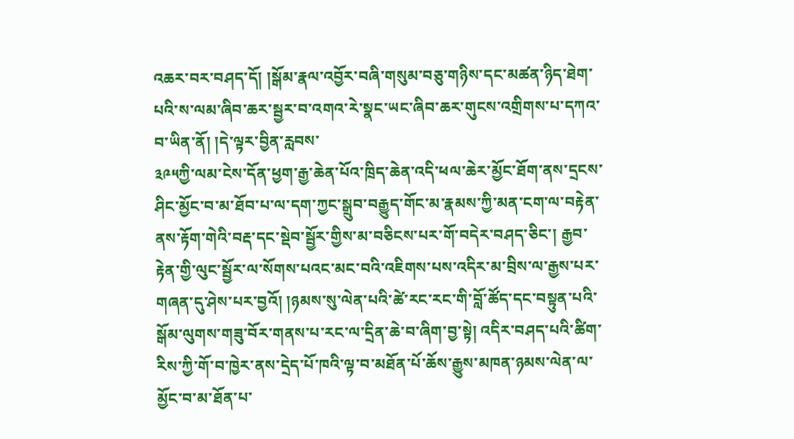འཆར་བར་བཤད་དོ། །སྒོམ་རྣལ་འབྱོར་བཞི་གསུམ་བཅུ་གཉིས་དང་མཚན་ཉིད་ཐེག་པའི་ས་ལམ་ཞིབ་ཆར་སྦྱར་བ་འགའ་རེ་སྣང་ཡང་ཞིབ་ཆར་གུངས་འགྲིགས་པ་དཀའ་བ་ཡིན་ནོ། །དེ་ལྟར་བྱིན་རླབས་
༣༩༥ཀྱི་ལམ་ངེས་དོན་ཕྱག་རྒྱ་ཆེན་པོའ་ཁྲིད་ཆེན་འདི་ཕལ་ཆེར་མྱོང་ཐོག་ནས་དྲངས་ཤིང་མྱོང་བ་མ་ཐོབ་པ་ལ་དག་ཀྱང་སྒྲུབ་བརྒྱུད་གོང་མ་རྣམས་ཀྱི་མན་ངག་ལ་བརྟེན་ནས་རྟོག་གེའི་བརྡ་དང་སྡེབ་སྦྱོར་གྱིས་མ་བཅིངས་པར་གོ་བདེར་བཤད་ཅིང་། རྒྱབ་རྟེན་གྱི་ལུང་སྦྱོར་ལ་སོགས་པའང་མང་བའི་འཇིགས་པས་འདིར་མ་བྲིས་ལ་རྒྱས་པར་གཞན་དུ་ཤེས་པར་བྱའོ། །ཉམས་སུ་ལེན་པའི་ཚེ་རང་རང་གི་བློ་ཚོད་དང་བསྟུན་པའི་སྒོམ་ལུགས་གཟུ་བོར་གནས་པ་རང་ལ་དྲིན་ཆེ་བ་ཞིག་བྱ་སྟེ། འདིར་བཤད་པའི་ཚིག་རིས་ཀྱི་གོ་བ་ཁྱེར་ནས་དྲེད་པོ་ཁའི་ལྟ་བ་མཐོན་པོ་ཆོས་རྒྱུས་མཁན་ཉམས་ལེན་ལ་མྱོང་བ་མ་ཐོན་པ་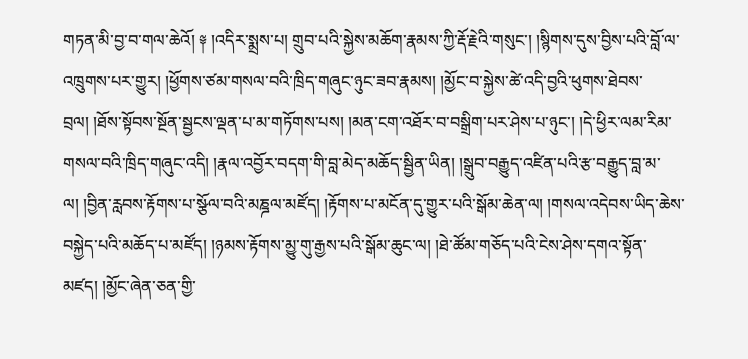གཏན་མི་བྱ་བ་གལ་ཆེའོ། ༈ །འདིར་སྨྲས་པ། གྲུབ་པའི་སྐྱེས་མཆོག་རྣམས་ཀྱི་རྡོ་རྗེའི་གསུང་། །སྙིགས་དུས་བྱིས་པའི་བློ་ལ་འཁྲུགས་པར་གྱུར། །ཕྱོགས་ཙམ་གསལ་བའི་ཁྲིད་གཞུང་ཉུང་ཟབ་རྣམས། །མྱོང་བ་སྐྱེས་ཚེ་འདི་བྱའི་ཕུགས་ཐེབས་བྲལ། །ཐོས་སྟོབས་སྔོན་སྦྱངས་ལྡན་པ་མ་གཏོགས་པས། །མན་ངག་འཐོར་བ་བསྒྲིག་པར་ཤེས་པ་ཉུང་། །དེ་ཕྱིར་ལམ་རིམ་གསལ་བའི་ཁྲིད་གཞུང་འདི། །རྣལ་འབྱོར་བདག་གི་བླ་མེད་མཆོད་སྦྱིན་ཡིན། །སྒྲུབ་བརྒྱུད་འཛིན་པའི་རྩ་བརྒྱུད་བླ་མ་ལ། །བྱིན་རླབས་རྟོགས་པ་སྩོལ་བའི་མཎྜལ་མཛོད། །རྟོགས་པ་མངོན་དུ་གྱུར་པའི་སྒོམ་ཆེན་ལ། །གསལ་འདེབས་ཡིད་ཆེས་བསྐྱེད་པའི་མཆོད་པ་མཛོད། །ཉམས་རྟོགས་མྱུ་གུ་རྒྱས་པའི་སྒོམ་ཆུང་ལ། །ཐེ་ཚོམ་གཅོད་པའི་ངེས་ཤེས་དགའ་སྟོན་མཛད། །མྱོང་ཞེན་ཅན་གྱི་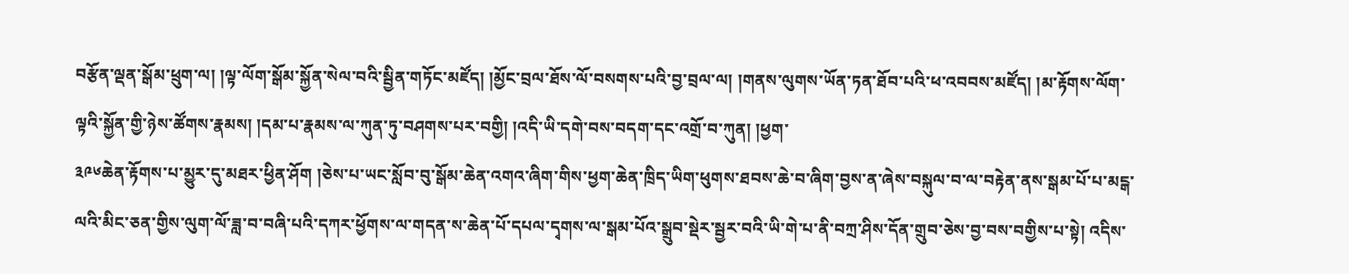བརྩོན་ལྡན་སྒོམ་ཕྲུག་ལ། །ལྟ་ལོག་སྒོམ་སྐྱོན་སེལ་བའི་སྦྱིན་གཏོང་མཛོད། །མྱོང་བྲལ་ཐོས་ལོ་བསགས་པའི་བྱ་བྲལ་ལ། །གནས་ལུགས་ཡོན་ཏན་ཐོབ་པའི་ཕ་འབབས་མཛོད། །མ་རྟོགས་ལོག་ལྟའི་སྐྱོན་གྱི་ཉེས་ཚོགས་རྣམས། །དམ་པ་རྣམས་ལ་ཀུན་ཏུ་བཤགས་པར་བགྱི། །འདི་ཡི་དགེ་བས་བདག་དང་འགྲོ་བ་ཀུན། །ཕྱག་
༣༩༦ཆེན་རྟོགས་པ་མྱུར་དུ་མཐར་ཕྱིན་ཤོག །ཅེས་པ་ཡང་སློབ་བུ་སྒོམ་ཆེན་འགའ་ཞིག་གིས་ཕྱག་ཆེན་ཁྲིད་ཡིག་ཕུགས་ཐབས་ཆེ་བ་ཞིག་བྱས་ན་ཞེས་བསྐུལ་བ་ལ་བརྟེན་ནས་སྒམ་པོ་པ་མངྒ་ལའི་མིང་ཅན་གྱིས་ལུག་ལོ་ཟླ་བ་བཞི་པའི་དཀར་ཕྱོགས་ལ་གདན་ས་ཆེན་པོ་དཔལ་དྭགས་ལ་སྒམ་པོའ་སྒྲུབ་སྡེར་སྦྱར་བའི་ཡི་གེ་པ་ནི་བཀྲ་ཤིས་དོན་གྲུབ་ཅེས་བྱ་བས་བགྱིས་པ་སྟེ། འདིས་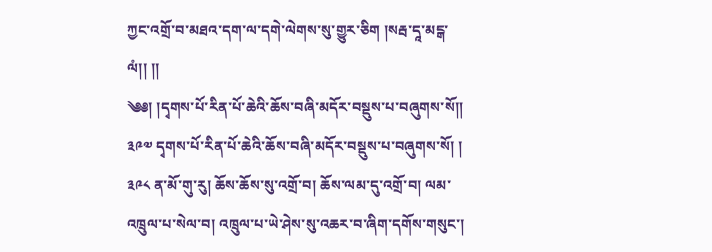ཀྱང་འགྲོ་བ་མཐའ་དག་ལ་དགེ་ལེགས་སུ་གྱུར་ཅིག །སརྦ་དཱ་མངྒ་ལཾ།། །།
༄༅། །དྭགས་པོ་རིན་པོ་ཆེའི་ཆོས་བཞི་མདོར་བསྡུས་པ་བཞུགས་སོ༎
༣༩༧ དྭགས་པོ་རིན་པོ་ཆེའི་ཆོས་བཞི་མདོར་བསྡུས་པ་བཞུགས་སོ། །
༣༩༨ ན་མོ་གུ་རུ། ཆོས་ཆོས་སུ་འགྲོ་བ། ཆོས་ལམ་དུ་འགྲོ་བ། ལམ་འཁྲུལ་པ་སེལ་བ། འཁྲུལ་པ་ཡེ་ཤེས་སུ་འཆར་བ་ཞིག་དགོས་གསུང་།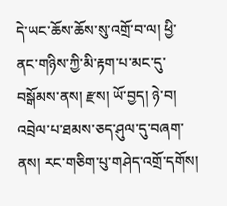དེ་ཡང་ཆོས་ཆོས་སུ་འགྲོ་བ་ལ། ཕྱི་ནང་གཉིས་ཀྱི་མི་རྟག་པ་མང་དུ་བསྒོམས་ནས། རྫས། ཡོ་བྱད། ཉེ་བ། འབྲེལ་པ་ཐམས་ཅད་ཤུལ་དུ་བཞག་ནས། རང་གཅིག་པུ་གཤེད་འགྲོ་དགོས།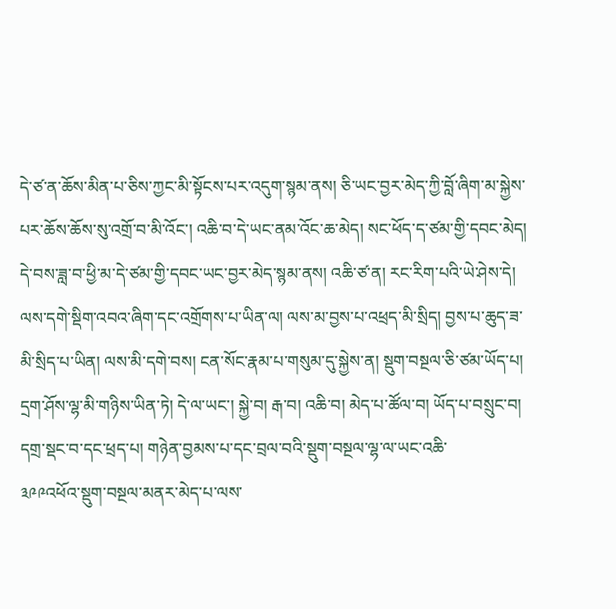དེ་ཙ་ན་ཆོས་མིན་པ་ཅིས་ཀྱང་མི་སྟོངས་པར་འདུག་སྙམ་ནས། ཅི་ཡང་བྱར་མེད་ཀྱི་བློ་ཞིག་མ་སྐྱེས་པར་ཆོས་ཆོས་སུ་འགྲོ་བ་མི་འོང་། འཆི་བ་དེ་ཡང་ནམ་འོང་ཆ་མེད། སང་ཕོད་ད་ཙམ་གྱི་དབང་མེད། དེ་བས་ཟླ་བ་ཕྱི་མ་དེ་ཙམ་གྱི་དབང་ཡང་བྱར་མེད་སྙམ་ནས། འཆི་ཙ་ན། རང་རིག་པའི་ཡེ་ཤེས་དེ། ལས་དགེ་སྡིག་འབའ་ཞིག་དང་འགྲོགས་པ་ཡིན་ལ། ལས་མ་བྱས་པ་འཕྲད་མི་སྲིད། བྱས་པ་ཆུད་ཟ་མི་སྲིད་པ་ཡིན། ལས་མི་དགེ་བས། ངན་སོང་རྣམ་པ་གསུམ་དུ་སྐྱེས་ན། སྡུག་བསྔལ་ཅི་ཙམ་ཡོད་པ། དྲག་ཤོས་ལྷ་མི་གཉིས་ཡིན་ཏེ། དེ་ལ་ཡང་། སྐྱེ་བ། རྒ་བ། འཆི་བ། མེད་པ་ཚོལ་བ། ཡོད་པ་བསྲུང་བ། དགྲ་སྡང་བ་དང་ཕྲད་པ། གཉེན་བྱམས་པ་དང་བྲལ་བའི་སྡུག་བསྔལ་ལྷ་ལ་ཡང་འཆི་
༣༩༩འཕོའ་སྡུག་བསྔལ་མནར་མེད་པ་ལས་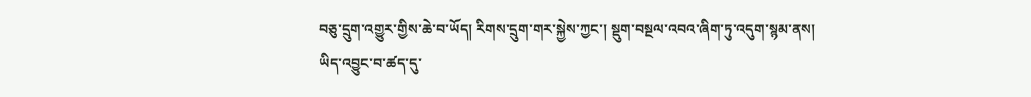བཅུ་དྲུག་འགྱུར་གྱིས་ཆེ་བ་ཡོད། རིགས་དྲུག་གར་སྐྱེས་ཀྱང་། སྡུག་བསྔལ་འབའ་ཞིག་ཏུ་འདུག་སྙམ་ནས། ཡིད་འབྱུང་བ་ཚད་དུ་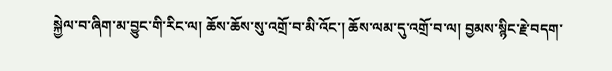སྐྱེལ་བ་ཞིག་མ་བྱུང་གི་རིང་ལ། ཆོས་ཆོས་སུ་འགྲོ་བ་མི་འོང་། ཆོས་ལམ་དུ་འགྲོ་བ་ལ། བྱམས་སྙིང་རྗེ་བདག་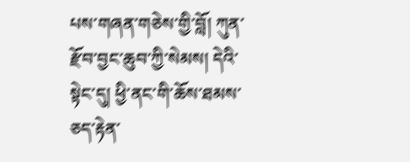པས་གཞན་གཅེས་གྱི་བློ། ཀུན་རྫོབ་བྱང་ཆུབ་ཀྱི་སེམས། དེའི་སྟེང་དུ། ཕྱི་ནང་གི་ཆོས་ཐམས་ཅད་རྟེན་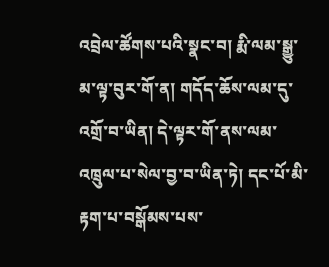འབྲེལ་ཚོགས་པའི་སྣང་བ། རྨི་ལམ་སྒྱུ་མ་ལྟ་བུར་གོ་ན། གདོད་ཆོས་ལམ་དུ་འགྲོ་བ་ཡིན། དེ་ལྟར་གོ་ནས་ལམ་འཁྲུལ་པ་སེལ་བྱ་བ་ཡིན་ཏེ། དང་པོ་མི་རྟག་པ་བསྒོམས་པས་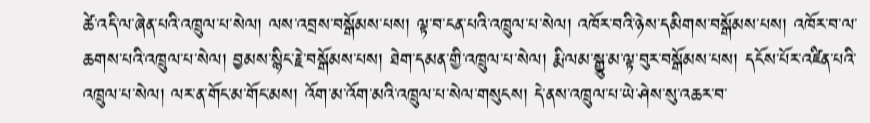ཚེ་འདི་ལ་ཞེན་པའི་འཁྲུལ་པ་སེལ། ལས་འབྲས་བསྒོམས་པས། ལྟ་བ་ངན་པའི་འཁྲུལ་པ་སེལ། འཁོར་བའི་ཉེས་དམིགས་བསྒོམས་པས། འཁོར་བ་ལ་ཆགས་པའི་འཁྲུལ་པ་སེལ། བྱམས་སྙིང་རྗེ་བསྒོམས་པས། ཐེག་དམན་གྱི་འཁྲུལ་པ་སེལ། རྨི་ལམ་སྒྱུ་མ་ལྟ་བུར་བསྒོམས་པས། དངོས་པོར་འཛིན་པའི་འཁྲུལ་པ་སེལ། ལར་ན་གོང་མ་གོང་མས། འོག་མ་འོག་མའི་འཁྲུལ་པ་སེལ་གསུངས། དེ་ནས་འཁྲུལ་པ་ཡེ་ཤེས་སུ་འཆར་བ་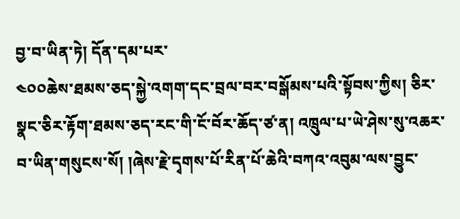བྱ་བ་ཡིན་ཏེ། དོན་དམ་པར་
༤༠༠ཆེས་ཐམས་ཅད་སྐྱེ་འགག་དང་བྲལ་བར་བསྒོམས་པའི་སྟོབས་ཀྱིས། ཅིར་སྣང་ཅིར་རྟོག་ཐམས་ཅད་རང་གི་ངོ་བོར་ཆོད་ཙ་ན། འཁྲུལ་པ་ཡེ་ཤེས་སུ་འཆར་བ་ཡིན་གསུངས་སོ། །ཞེས་རྗེ་དྭགས་པོ་རིན་པོ་ཆེའི་བཀའ་འབུམ་ལས་བྱུང་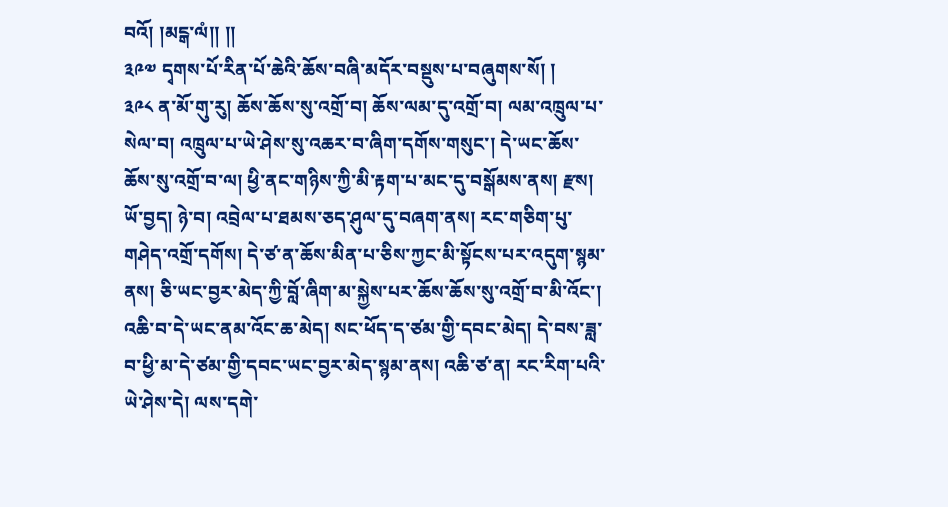བའོ། །མངྒ་ལཾ།། །།
༣༩༧ དྭགས་པོ་རིན་པོ་ཆེའི་ཆོས་བཞི་མདོར་བསྡུས་པ་བཞུགས་སོ། །
༣༩༨ ན་མོ་གུ་རུ། ཆོས་ཆོས་སུ་འགྲོ་བ། ཆོས་ལམ་དུ་འགྲོ་བ། ལམ་འཁྲུལ་པ་སེལ་བ། འཁྲུལ་པ་ཡེ་ཤེས་སུ་འཆར་བ་ཞིག་དགོས་གསུང་། དེ་ཡང་ཆོས་ཆོས་སུ་འགྲོ་བ་ལ། ཕྱི་ནང་གཉིས་ཀྱི་མི་རྟག་པ་མང་དུ་བསྒོམས་ནས། རྫས། ཡོ་བྱད། ཉེ་བ། འབྲེལ་པ་ཐམས་ཅད་ཤུལ་དུ་བཞག་ནས། རང་གཅིག་པུ་གཤེད་འགྲོ་དགོས། དེ་ཙ་ན་ཆོས་མིན་པ་ཅིས་ཀྱང་མི་སྟོངས་པར་འདུག་སྙམ་ནས། ཅི་ཡང་བྱར་མེད་ཀྱི་བློ་ཞིག་མ་སྐྱེས་པར་ཆོས་ཆོས་སུ་འགྲོ་བ་མི་འོང་། འཆི་བ་དེ་ཡང་ནམ་འོང་ཆ་མེད། སང་ཕོད་ད་ཙམ་གྱི་དབང་མེད། དེ་བས་ཟླ་བ་ཕྱི་མ་དེ་ཙམ་གྱི་དབང་ཡང་བྱར་མེད་སྙམ་ནས། འཆི་ཙ་ན། རང་རིག་པའི་ཡེ་ཤེས་དེ། ལས་དགེ་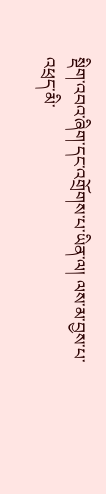སྡིག་འབའ་ཞིག་དང་འགྲོགས་པ་ཡིན་ལ། ལས་མ་བྱས་པ་འཕྲད་མི་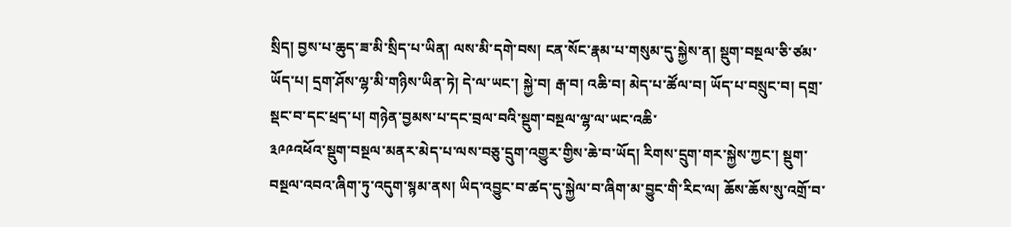སྲིད། བྱས་པ་ཆུད་ཟ་མི་སྲིད་པ་ཡིན། ལས་མི་དགེ་བས། ངན་སོང་རྣམ་པ་གསུམ་དུ་སྐྱེས་ན། སྡུག་བསྔལ་ཅི་ཙམ་ཡོད་པ། དྲག་ཤོས་ལྷ་མི་གཉིས་ཡིན་ཏེ། དེ་ལ་ཡང་། སྐྱེ་བ། རྒ་བ། འཆི་བ། མེད་པ་ཚོལ་བ། ཡོད་པ་བསྲུང་བ། དགྲ་སྡང་བ་དང་ཕྲད་པ། གཉེན་བྱམས་པ་དང་བྲལ་བའི་སྡུག་བསྔལ་ལྷ་ལ་ཡང་འཆི་
༣༩༩འཕོའ་སྡུག་བསྔལ་མནར་མེད་པ་ལས་བཅུ་དྲུག་འགྱུར་གྱིས་ཆེ་བ་ཡོད། རིགས་དྲུག་གར་སྐྱེས་ཀྱང་། སྡུག་བསྔལ་འབའ་ཞིག་ཏུ་འདུག་སྙམ་ནས། ཡིད་འབྱུང་བ་ཚད་དུ་སྐྱེལ་བ་ཞིག་མ་བྱུང་གི་རིང་ལ། ཆོས་ཆོས་སུ་འགྲོ་བ་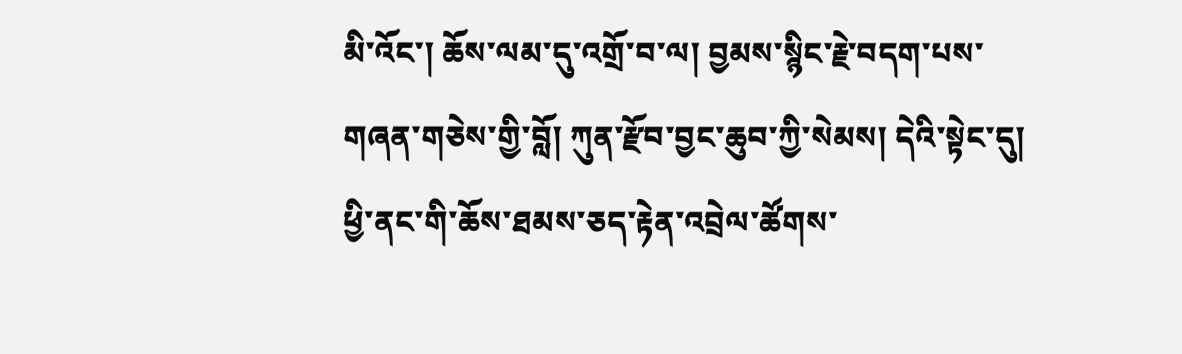མི་འོང་། ཆོས་ལམ་དུ་འགྲོ་བ་ལ། བྱམས་སྙིང་རྗེ་བདག་པས་གཞན་གཅེས་གྱི་བློ། ཀུན་རྫོབ་བྱང་ཆུབ་ཀྱི་སེམས། དེའི་སྟེང་དུ། ཕྱི་ནང་གི་ཆོས་ཐམས་ཅད་རྟེན་འབྲེལ་ཚོགས་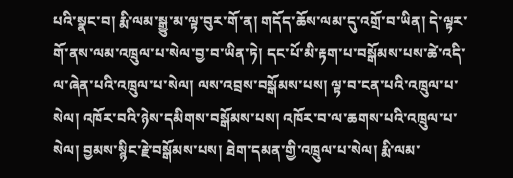པའི་སྣང་བ། རྨི་ལམ་སྒྱུ་མ་ལྟ་བུར་གོ་ན། གདོད་ཆོས་ལམ་དུ་འགྲོ་བ་ཡིན། དེ་ལྟར་གོ་ནས་ལམ་འཁྲུལ་པ་སེལ་བྱ་བ་ཡིན་ཏེ། དང་པོ་མི་རྟག་པ་བསྒོམས་པས་ཚེ་འདི་ལ་ཞེན་པའི་འཁྲུལ་པ་སེལ། ལས་འབྲས་བསྒོམས་པས། ལྟ་བ་ངན་པའི་འཁྲུལ་པ་སེལ། འཁོར་བའི་ཉེས་དམིགས་བསྒོམས་པས། འཁོར་བ་ལ་ཆགས་པའི་འཁྲུལ་པ་སེལ། བྱམས་སྙིང་རྗེ་བསྒོམས་པས། ཐེག་དམན་གྱི་འཁྲུལ་པ་སེལ། རྨི་ལམ་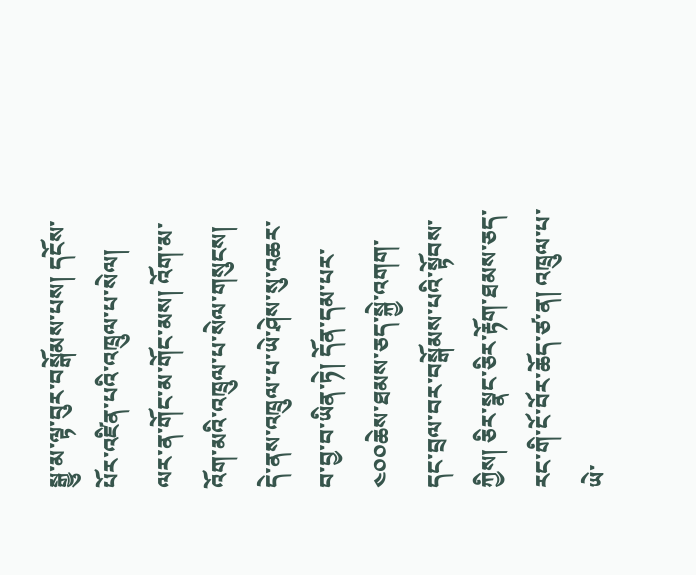སྒྱུ་མ་ལྟ་བུར་བསྒོམས་པས། དངོས་པོར་འཛིན་པའི་འཁྲུལ་པ་སེལ། ལར་ན་གོང་མ་གོང་མས། འོག་མ་འོག་མའི་འཁྲུལ་པ་སེལ་གསུངས། དེ་ནས་འཁྲུལ་པ་ཡེ་ཤེས་སུ་འཆར་བ་བྱ་བ་ཡིན་ཏེ། དོན་དམ་པར་
༤༠༠ཆེས་ཐམས་ཅད་སྐྱེ་འགག་དང་བྲལ་བར་བསྒོམས་པའི་སྟོབས་ཀྱིས། ཅིར་སྣང་ཅིར་རྟོག་ཐམས་ཅད་རང་གི་ངོ་བོར་ཆོད་ཙ་ན། འཁྲུལ་པ་ཡེ་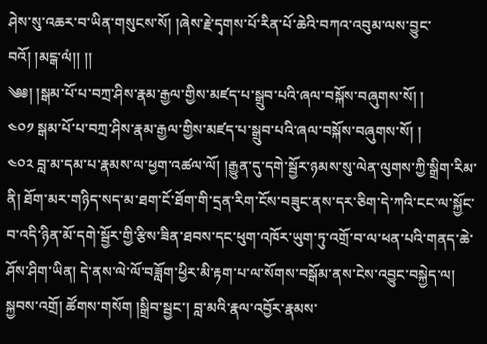ཤེས་སུ་འཆར་བ་ཡིན་གསུངས་སོ། །ཞེས་རྗེ་དྭགས་པོ་རིན་པོ་ཆེའི་བཀའ་འབུམ་ལས་བྱུང་བའོ། །མངྒ་ལཾ།། །།
༄༅། །སྒམ་པོ་པ་བཀྲ་ཤིས་རྣམ་རྒྱལ་གྱིས་མཛད་པ་སྒྲུབ་པའི་ཞལ་བསྐོས་བཞུགས་སོ། །
༤༠༡ སྒམ་པོ་པ་བཀྲ་ཤིས་རྣམ་རྒྱལ་གྱིས་མཛད་པ་སྒྲུབ་པའི་ཞལ་བསྐོས་བཞུགས་སོ། །
༤༠༢ བླ་མ་དམ་པ་རྣམས་ལ་ཕྱག་འཚལ་ལོ། །རྒྱུན་དུ་དགེ་སྦྱོར་ཉམས་སུ་ལེན་ལུགས་ཀྱི་སྒྲིག་རིམ་ནི། ཐོག་མར་གཉིད་སད་མ་ཐག་ངོ་ཐོག་གི་དྲན་རིག་ངོས་བཟུང་ནས་དར་ཅིག་དེ་ཀའི་ངང་ལ་སྐྱོང་བ་འདི་ཉིན་མོ་དགེ་སྦྱོར་གྱི་རྩིས་ཟིན་ཐབས་དང་ཕུག་འཁོར་ཡུག་ཏུ་འགྲོ་བ་ལ་ཕན་པའི་གནད་ཆེ་ཤོས་ཤིག་ཡིན། དེ་ནས་ལེ་ལོ་བཟློག་ཕྱིར་མི་རྟག་པ་ལ་སོགས་བསྒོམ་ནས་ངེས་འབྱུང་བསྐྱེད་ལ། སྐྱབས་འགྲོ། ཚོགས་གསོག །སྒྲིབ་སྦྱང་། བླ་མའི་རྣལ་འབྱོར་རྣམས་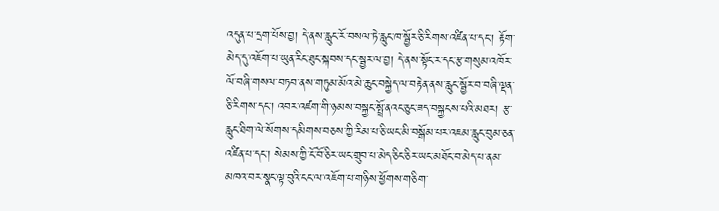འདུན་པ་དྲག་པོས་བྱ། དེ་ནས་རླུང་རོ་བསལ་ཏེ་རླུང་ཁ་སྦྱོར་ཅི་རིགས་འཛིན་པ་དང་། རྟོག་མེད་དུ་འཇོག་པ་ཡུན་རིང་ཐུང་སྐབས་དང་སྦྱར་ལ་བྱ། དེ་ནས་སྟོང་ར་དང་རྩ་གསུམ་འཁོར་ལོ་བཞི་གསལ་བཏབ་ནས་གཏུམ་མོའ་མེ་ཆུང་བསྐྱེད་ལ་བརྟེན་ནས་རླུང་སྦྱོར་བ་བཞི་ལྡན་ཅི་རིགས་དང་། འབར་འཛག་གི་ཉམས་བསྐྱང་སྤྲོ་ནའང་ཅུང་ཟད་བསྐྱངས་པའི་མཐར། རྩ་རླུང་ཐིག་ལེ་སོགས་དམིགས་བཅས་ཀྱི་རིམ་པ་ཅི་ཡང་མི་བསྒོམ་པར་འཇམ་རླུང་བུམ་ཅན་འཛིན་པ་དང་། སེམས་ཀྱི་ངོ་བོ་ཅིར་ཡང་གྲུབ་པ་མེད་ཅིང་ཅིར་ཡང་མཐོང་བ་མེད་པ་ནམ་མཁའ་བར་སྣང་ལྟ་བུའི་ངང་ལ་འཇོག་པ་གཉིས་ཕྱོགས་གཅིག་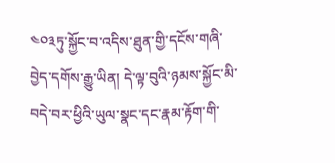༤༠༣ཏུ་སྐྱོང་བ་འདིས་ཐུན་གྱི་དངོས་གཞི་བྱེད་དགོས་རྒྱུ་ཡིན། དེ་ལྟ་བུའི་ཉམས་སྐྱོང་མི་བདེ་བར་ཕྱིའི་ཡུལ་སྣང་དང་རྣམ་རྟོག་གི་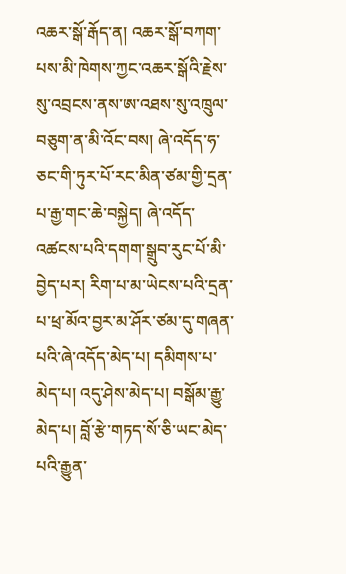འཆར་སྒོ་རྒོད་ན། འཆར་སྒོ་བཀག་པས་མི་ཁེགས་ཀྱང་འཆར་སྒོའི་རྗེས་སུ་འབྲངས་ནས་ཨ་འཐས་སུ་འཁྲུལ་བཅུག་ན་མི་འོང་བས། ཞེ་འདོད་ཧ་ཅང་གི་ཏུར་པོ་རང་མིན་ཙམ་གྱི་དྲན་པ་རྒྱ་གང་ཆེ་བསྐྱེད། ཞེ་འདོད་འཚངས་པའི་དགག་སྒྲུབ་རུང་པོ་མི་བྱེད་པར། རིག་པ་མ་ཡེངས་པའི་དྲན་པ་ཕྲ་མོའ་བྱར་མ་ཤོར་ཙམ་དུ་གཞན་པའི་ཞེ་འདོད་མེད་པ། དམིགས་པ་མེད་པ། འདུ་ཤེས་མེད་པ། བསྒོམ་རྒྱུ་མེད་པ། བློ་རྩེ་གཏད་སོ་ཅི་ཡང་མེད་པའི་རྒྱུན་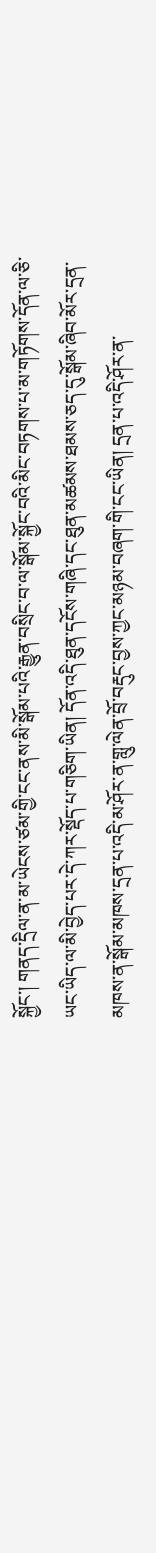སྐྱོང་། གནད་དྲིལ་ན་མ་ཡེངས་ཙམ་གྱི་ངང་ནས་མི་སྒོམ་པའི་རྒྱུན་བསྲིང་བ་ལ་སྒོམ་སྐྱོང་བའི་མིང་བཏགས་པ་མ་གཏོགས་དོན་ལ་ཅི་ཡང་ཡིད་ལ་མི་བྱེད་པར་དེ་ཀར་སྡོད་པ་གཅིག་ཡིན། དོན་འདི་ཐུན་དངོས་གཞི་དང་ཐུན་མཚམས་ཐམས་ཅད་དུ་སྒོམ་ཞིབ་མོར་དྲན་མཁས་ན་སྒོམ་མཁས་དྲན་པ་འདི་མ་ཤོར་ན་གླུ་ལེན་བྲོ་བརྡུང་བྱས་ཀྱང་མཉམ་བཞག་གི་ངང་ཡིན། དྲན་པ་འདི་ཤོར་ན་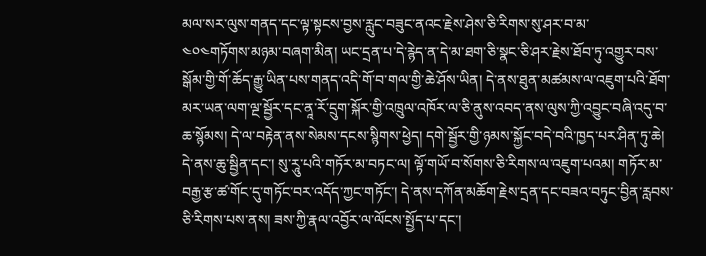མལ་སར་ལུས་གནད་དང་ལྟ་སྟངས་བྱས་རླུང་བཟུང་ནའང་རྗེས་ཤེས་ཅི་རིགས་སུ་ཤར་བ་མ་
༤༠༤གཏོགས་མཉམ་བཞག་མིན། ཡང་དྲན་པ་དེ་རྙེད་ན་དེ་མ་ཐག་ཅི་སྣང་ཅི་ཤར་རྗེས་ཐོབ་ཏུ་འགྱུར་བས་སྒོམ་གྱི་གོ་ཆོད་རྒྱུ་ཡིན་པས་གནད་འདི་གོ་བ་གལ་གྱི་ཆེ་ཤོས་ཡིན། དེ་ནས་ཐུན་མཚམས་ལ་འཇུག་པའི་ཐོག་མར་ཡན་ལག་ལྔ་སྦྱོར་དང་ནཱ་རོ་དྲུག་སྐོར་གྱི་འཁྲུལ་འཁོར་ལ་ཅི་ནུས་འབད་ནས་ལུས་ཀྱི་འབྱུང་བཞི་འདུ་བ་ཆ་སྙོམས། དེ་ལ་བརྟེན་ནས་སེམས་དངས་སྙིགས་ཕྱེད། དགེ་སྦྱོར་གྱི་ཉམས་སྐྱོང་བདེ་བའི་ཁྱད་པར་ཤིན་ཏུ་ཆེ། དེ་ནས་ཆུ་སྦྱིན་དང་། སུ་རཱུ་པའི་གཏོར་མ་བཏང་ལ། ལྟོ་གཡོ་བ་སོགས་ཅི་རིགས་ལ་འཇུག་པའམ། གཏོར་མ་བརྒྱ་རྩ་ཚ་གོང་དུ་གཏོང་བར་འདོད་ཀྱང་གཏོང་། དེ་ནས་དཀོན་མཆོག་རྗེས་དྲན་དང་བཟའ་བཏུང་བྱིན་རླབས་ཅི་རིགས་པས་ནས། ཟས་ཀྱི་རྣལ་འབྱོར་ལ་ལོངས་སྤྱོད་པ་དང་།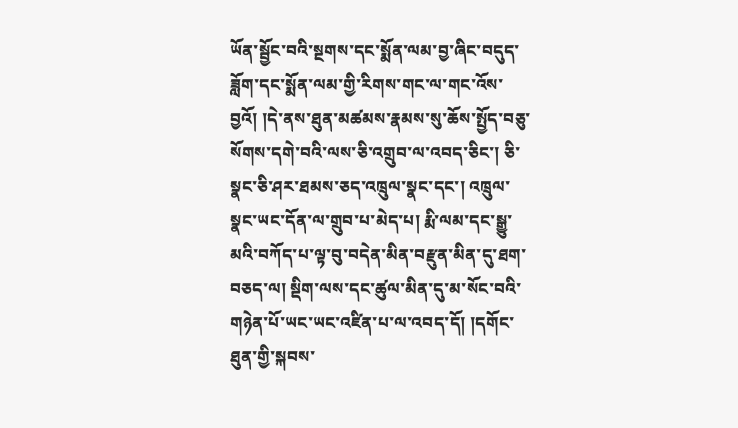ཡོན་སྦྱོང་བའི་སྔགས་དང་སྨོན་ལམ་བྱ་ཞིང་བདུད་ཟློག་དང་སྨོན་ལམ་གྱི་རིགས་གང་ལ་གང་འོས་བྱའོ། །དེ་ནས་ཐུན་མཚམས་རྣམས་སུ་ཆོས་སྤྱོད་བཅུ་སོགས་དགེ་བའི་ལས་ཅི་འགྲུབ་ལ་འབད་ཅིང་། ཅི་སྣང་ཅི་ཤར་ཐམས་ཅད་འཁྲུལ་སྣང་དང་། འཁྲུལ་སྣང་ཡང་དོན་ལ་གྲུབ་པ་མེད་པ། རྨི་ལམ་དང་སྒྱུ་མའི་བཀོད་པ་ལྟ་བུ་བདེན་མིན་བརྫུན་མིན་དུ་ཐག་བཅད་ལ། སྡིག་ལས་དང་ཚུལ་མིན་དུ་མ་སོང་བའི་གཉེན་པོ་ཡང་ཡང་འཛིན་པ་ལ་འབད་དོ། །དགོང་ཐུན་གྱི་སྐབས་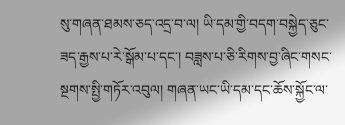སུ་གཞན་ཐམས་ཅད་འདྲ་བ་ལ། ཡི་དམ་གྱི་བདག་བསྐྱེད་ཅུང་ཟད་རྒྱས་པ་རེ་སྒོམ་པ་དང་། བཟླས་པ་ཅི་རིགས་བྱ་ཞིང་གསང་སྔགས་སྤྱི་གཏོར་འབུལ། གཞན་ཡང་ཡི་དམ་དང་ཆོས་སྐྱོང་ལ་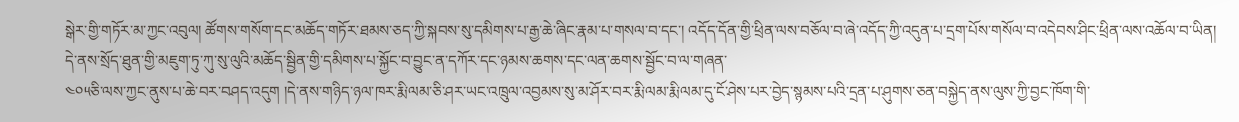སྒེར་གྱི་གཏོར་མ་ཀྱང་འབུལ། ཚོགས་གསོག་དང་མཆོད་གཏོར་ཐམས་ཅད་ཀྱི་སྐབས་སུ་དམིགས་པ་རྒྱ་ཆེ་ཞིང་རྣམ་པ་གསལ་བ་དང་། འདོད་དོན་གྱི་ཕྲིན་ལས་བཅོལ་བ་ཞེ་འདོད་ཀྱི་འདུན་པ་དྲག་པོས་གསོལ་བ་འདེབས་ཤིང་ཕྲིན་ལས་འཆོལ་བ་ཡིན། དེ་ནས་སྲོད་ཐུན་གྱི་མཇུག་ཏུ་ཀུ་སུ་ལུའི་མཆོད་སྦྱིན་གྱི་དམིགས་པ་སྐྱོང་བ་བྱུང་ན་དཀོར་དང་ཉམས་ཆགས་དང་ལན་ཆགས་སྦྱོང་བ་ལ་གཞན་
༤༠༥ཅི་ལས་ཀྱང་ནུས་པ་ཆེ་བར་བཤད་འདུག །དེ་ནས་གཉིད་ཉལ་ཁར་རྨི་ལམ་ཅི་ཤར་ཡང་འཁྲུལ་འབྱམས་སུ་མ་ཤོར་བར་རྨི་ལམ་རྨི་ལམ་དུ་ངོ་ཤེས་པར་བྱེད་སྙམས་པའི་དྲན་པ་ཤུགས་ཅན་བསྐྱེད་ནས་ལུས་ཀྱི་བྱང་ཁོག་གི་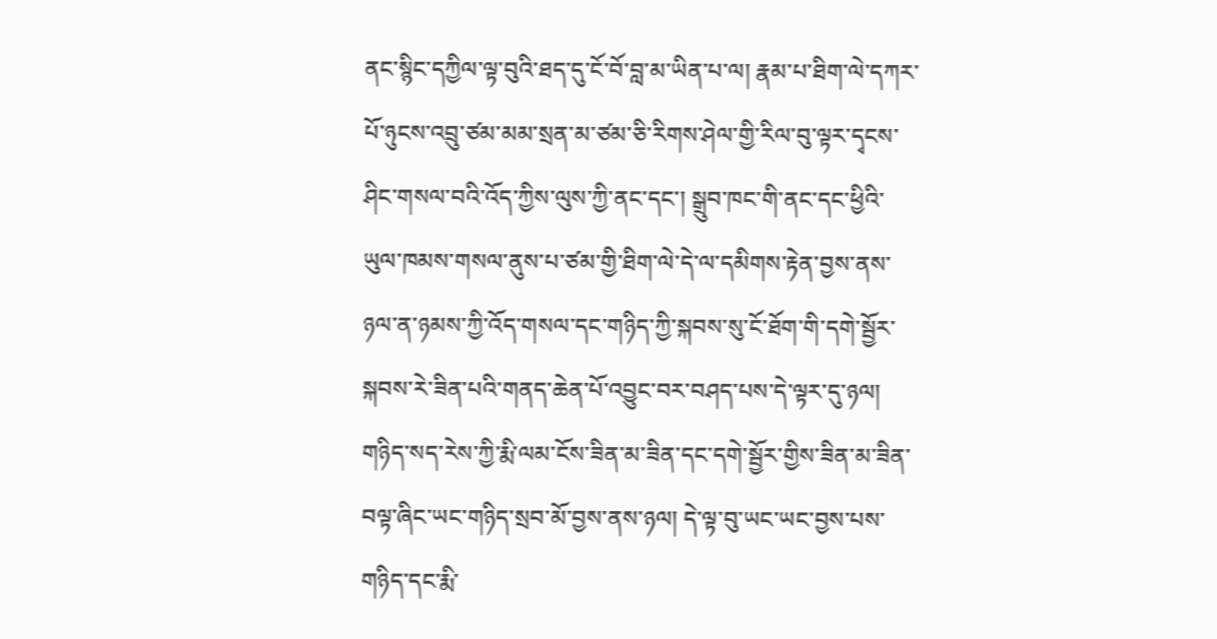ནང་སྙིང་དཀྱིལ་ལྟ་བུའི་ཐད་དུ་ངོ་བོ་བླ་མ་ཡིན་པ་ལ། རྣམ་པ་ཐིག་ལེ་དཀར་པོ་ཉུངས་འབྲུ་ཙམ་མམ་སྲན་མ་ཙམ་ཅི་རིགས་ཤེལ་གྱི་རིལ་བུ་ལྟར་དྭངས་ཤིང་གསལ་བའི་འོད་ཀྱིས་ལུས་ཀྱི་ནང་དང་། སྒྲུབ་ཁང་གི་ནང་དང་ཕྱིའི་ཡུལ་ཁམས་གསལ་ནུས་པ་ཙམ་གྱི་ཐིག་ལེ་དེ་ལ་དམིགས་རྟེན་བྱས་ནས་ཉལ་ན་ཉམས་ཀྱི་འོད་གསལ་དང་གཉིད་ཀྱི་སྐབས་སུ་ངོ་ཐོག་གི་དགེ་སྦྱོར་སྐབས་རེ་ཟིན་པའི་གནད་ཆེན་པོ་འབྱུང་བར་བཤད་པས་དེ་ལྟར་དུ་ཉལ། གཉིད་སད་རེས་ཀྱི་རྨི་ལམ་ངོས་ཟིན་མ་ཟིན་དང་དགེ་སྦྱོར་གྱིས་ཟིན་མ་ཟིན་བལྟ་ཞིང་ཡང་གཉིད་སྲབ་མོ་བྱས་ནས་ཉལ། དེ་ལྟ་བུ་ཡང་ཡང་བྱས་པས་གཉིད་དང་རྨི་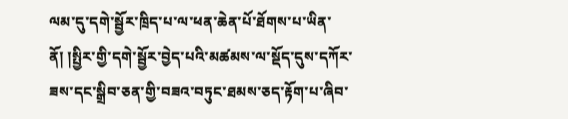ལམ་དུ་དགེ་སྦྱོར་ཁྲིད་པ་ལ་ཕན་ཆེན་པོ་ཐོགས་པ་ཡིན་ནོ། །སྤྱིར་གྱི་དགེ་སྦྱོར་བྱེད་པའི་མཚམས་ལ་སྡོད་དུས་དཀོར་ཟས་དང་སྒྲིབ་ཅན་གྱི་བཟའ་བཏུང་ཐམས་ཅད་རྟོག་པ་ཞིབ་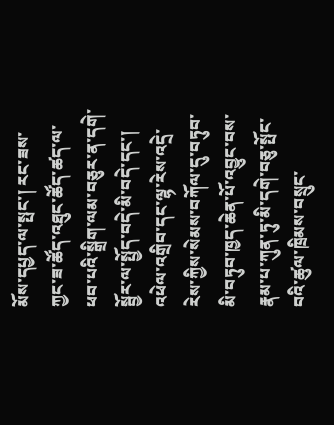མོས་དཔྱད་ལ་སྤང་། རང་ཟས་ཀྱང་ཟ་ཚོད་འཐུང་ཚོད་ཚད་ལ་ཕབ་པའི་སྒྲིག་ལམ་བཅུར་ན་དགེ་སྦྱོར་ལ་སྤྱོད་བདེ་མི་བདེ་དང་། འཕེལ་འགྲིབ་དང་ལྷ་རེས་འདྲེ་རེས་ཀྱིས་སེམས་བཀོལ་དུ་བཏུབ་མི་བཏུབ་ཁྱད་ཆེན་པོ་འབྱུང་བས་རྣམ་པ་ཀུན་ཏུ་མི་དགེ་བཅུ་སྤོང་བའི་ཚུལ་ཁྲིམས་བསྲུང་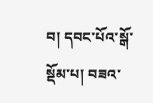བ། དབང་པོའ་སྒོ་སྡོམ་པ། བཟའ་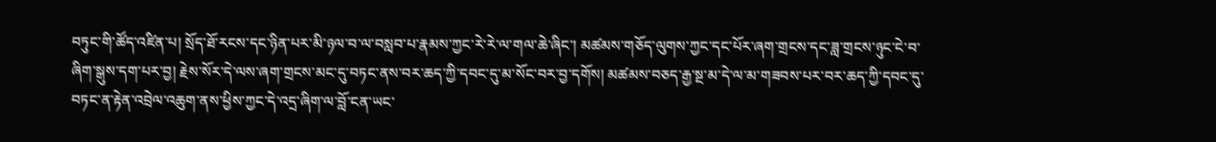བཏུང་གི་ཚོད་འཛིན་པ། སྲོད་ཐོ་རངས་དང་ཉིན་པར་མི་ཉལ་བ་ལ་བསླབ་པ་རྣམས་ཀྱང་རེ་རེ་ལ་གལ་ཆེ་ཞིང་། མཚམས་གཅོད་ལུགས་ཀྱང་དང་པོར་ཞག་གྲངས་དང་ཟླ་གྲངས་ཉུང་ངེ་བ་ཞིག་སྒུས་དག་པར་བྱ། རྗེས་སོར་དེ་ལས་ཞག་གྲངས་མང་དུ་བཏང་ནས་བར་ཆད་ཀྱི་དབང་དུ་མ་སོང་བར་བྱ་དགོས། མཚམས་བཅད་རྒྱ་སྔ་མ་དེ་ལ་མ་གཟབས་པར་བར་ཆད་ཀྱི་དབང་དུ་བཏང་ན་རྟེན་འབྲེལ་འཆུག་ནས་ཕྱིས་ཀྱང་དེ་འདྲ་ཞིག་ལ་བློ་ངན་ཡང་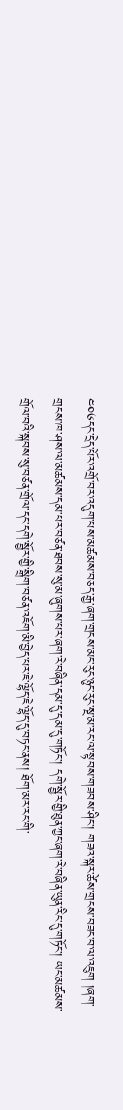༤༠༦དང་དྲེད་པོར་འགྲོ་བར་འདུག་པས་མཚམས་བཅད་རྒྱ་ཞག་གྲངས་མང་རུང་ཉུང་རུང་སྔ་མ་རང་ལ་སྟབས་གཟབས་ཤིང་། གཟའ་སྐར་ཚེས་གྲངས་བཟང་བ་ལ་འཇུག །ཞག་གྲངས་ཁ་ཤས་ལ་མཚམས་དམ་པར་བཙན་ཐབས་སུ་མ་ཞུགས་པར་ཞག་རེ་བཞིན་དམ་དུ་དམ་དུ་གཏོང་། དགེ་སྦྱོར་གྱི་ཐུན་ཀྱང་ཞག་རེ་བཞིན་ཡུན་རིང་དུ་གཏོང་། ཡང་མཚམས་གྲོལ་བའི་སྐབས་སུ་བཙན་གྲོལ་དང་དགེ་སྦྱོར་གྱི་སྒྲིག་བཙན་འཇོག་མི་བྱེད་པར་ཇེ་ལྷོད་ཇེ་ལྷོད་དུ་བཏང་ནས། ཐོག་མར་རང་གི་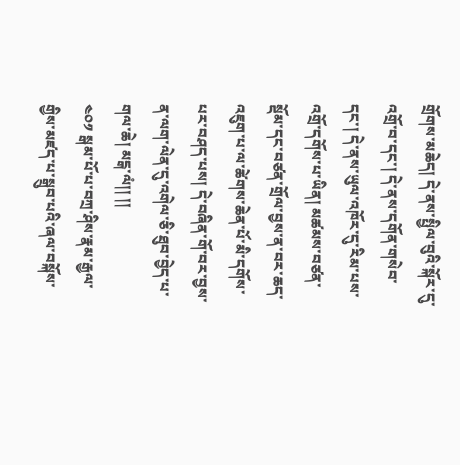གྲོགས་མཆེད། དེ་ནས་སྤྱིལ་བུའི་སྐོར་དུ་འགྲོ་བ་དང་། དེ་ནས་དགོན་གསེབ་དང་། དེ་ནས་ཡུལ་འཁོར་དུ་རིམ་པས་འགྲོ་དགོས་པ་ཡིན། མཚམས་བཙན་སྡོམ་དང་བཙན་གྲོལ་བྱས་ན་བར་ཆད་འཇུག་པ་ལ་ཚེགས་ཆེན་པོ་མི་དགོས་པར་བཤད་པས། དེ་བཞིན་གོ་བར་བྱས་ན་ལག་ལེན་དུ་འགེལ་ཅི་ཐུབ་བྱེད་པ་གལ་ཆེ། མངྒ་ལཾ།། །།
༤༠༡ སྒམ་པོ་པ་བཀྲ་ཤིས་རྣམ་རྒྱལ་གྱིས་མཛད་པ་སྒྲུབ་པའི་ཞལ་བསྐོས་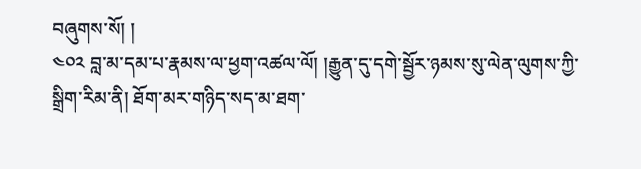བཞུགས་སོ། །
༤༠༢ བླ་མ་དམ་པ་རྣམས་ལ་ཕྱག་འཚལ་ལོ། །རྒྱུན་དུ་དགེ་སྦྱོར་ཉམས་སུ་ལེན་ལུགས་ཀྱི་སྒྲིག་རིམ་ནི། ཐོག་མར་གཉིད་སད་མ་ཐག་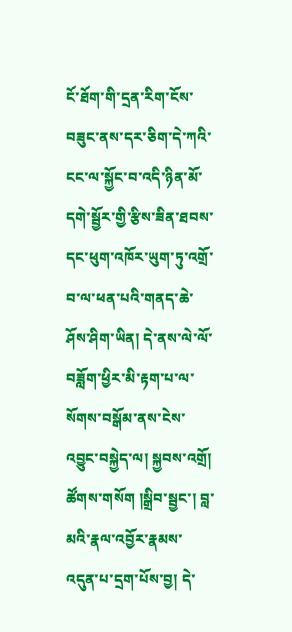ངོ་ཐོག་གི་དྲན་རིག་ངོས་བཟུང་ནས་དར་ཅིག་དེ་ཀའི་ངང་ལ་སྐྱོང་བ་འདི་ཉིན་མོ་དགེ་སྦྱོར་གྱི་རྩིས་ཟིན་ཐབས་དང་ཕུག་འཁོར་ཡུག་ཏུ་འགྲོ་བ་ལ་ཕན་པའི་གནད་ཆེ་ཤོས་ཤིག་ཡིན། དེ་ནས་ལེ་ལོ་བཟློག་ཕྱིར་མི་རྟག་པ་ལ་སོགས་བསྒོམ་ནས་ངེས་འབྱུང་བསྐྱེད་ལ། སྐྱབས་འགྲོ། ཚོགས་གསོག །སྒྲིབ་སྦྱང་། བླ་མའི་རྣལ་འབྱོར་རྣམས་འདུན་པ་དྲག་པོས་བྱ། དེ་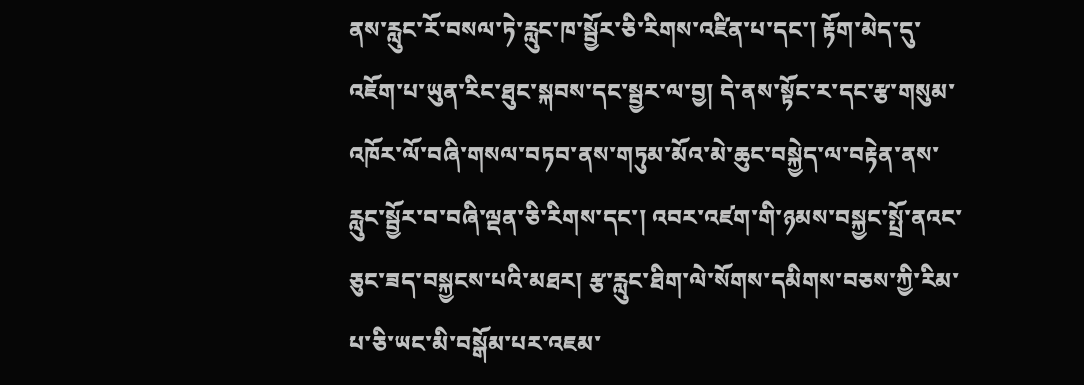ནས་རླུང་རོ་བསལ་ཏེ་རླུང་ཁ་སྦྱོར་ཅི་རིགས་འཛིན་པ་དང་། རྟོག་མེད་དུ་འཇོག་པ་ཡུན་རིང་ཐུང་སྐབས་དང་སྦྱར་ལ་བྱ། དེ་ནས་སྟོང་ར་དང་རྩ་གསུམ་འཁོར་ལོ་བཞི་གསལ་བཏབ་ནས་གཏུམ་མོའ་མེ་ཆུང་བསྐྱེད་ལ་བརྟེན་ནས་རླུང་སྦྱོར་བ་བཞི་ལྡན་ཅི་རིགས་དང་། འབར་འཛག་གི་ཉམས་བསྐྱང་སྤྲོ་ནའང་ཅུང་ཟད་བསྐྱངས་པའི་མཐར། རྩ་རླུང་ཐིག་ལེ་སོགས་དམིགས་བཅས་ཀྱི་རིམ་པ་ཅི་ཡང་མི་བསྒོམ་པར་འཇམ་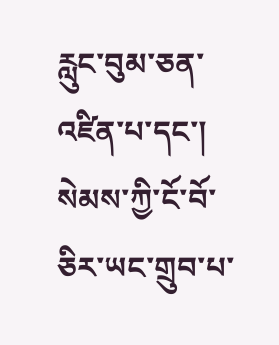རླུང་བུམ་ཅན་འཛིན་པ་དང་། སེམས་ཀྱི་ངོ་བོ་ཅིར་ཡང་གྲུབ་པ་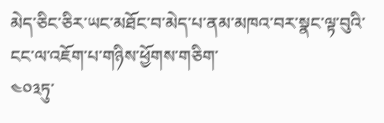མེད་ཅིང་ཅིར་ཡང་མཐོང་བ་མེད་པ་ནམ་མཁའ་བར་སྣང་ལྟ་བུའི་ངང་ལ་འཇོག་པ་གཉིས་ཕྱོགས་གཅིག་
༤༠༣ཏུ་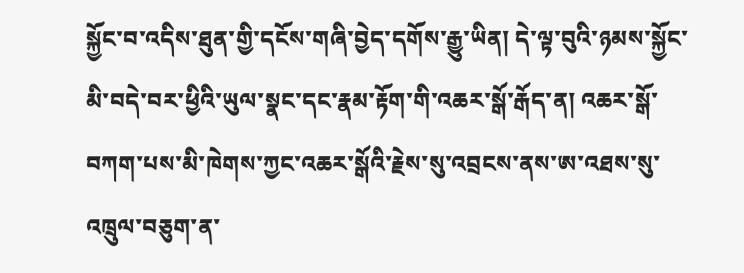སྐྱོང་བ་འདིས་ཐུན་གྱི་དངོས་གཞི་བྱེད་དགོས་རྒྱུ་ཡིན། དེ་ལྟ་བུའི་ཉམས་སྐྱོང་མི་བདེ་བར་ཕྱིའི་ཡུལ་སྣང་དང་རྣམ་རྟོག་གི་འཆར་སྒོ་རྒོད་ན། འཆར་སྒོ་བཀག་པས་མི་ཁེགས་ཀྱང་འཆར་སྒོའི་རྗེས་སུ་འབྲངས་ནས་ཨ་འཐས་སུ་འཁྲུལ་བཅུག་ན་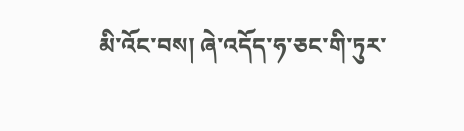མི་འོང་བས། ཞེ་འདོད་ཧ་ཅང་གི་ཏུར་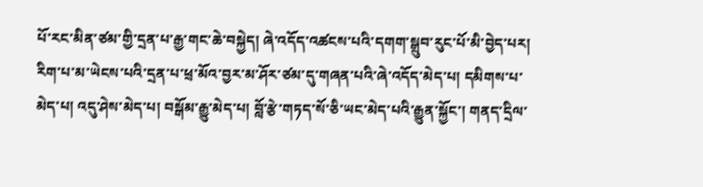པོ་རང་མིན་ཙམ་གྱི་དྲན་པ་རྒྱ་གང་ཆེ་བསྐྱེད། ཞེ་འདོད་འཚངས་པའི་དགག་སྒྲུབ་རུང་པོ་མི་བྱེད་པར། རིག་པ་མ་ཡེངས་པའི་དྲན་པ་ཕྲ་མོའ་བྱར་མ་ཤོར་ཙམ་དུ་གཞན་པའི་ཞེ་འདོད་མེད་པ། དམིགས་པ་མེད་པ། འདུ་ཤེས་མེད་པ། བསྒོམ་རྒྱུ་མེད་པ། བློ་རྩེ་གཏད་སོ་ཅི་ཡང་མེད་པའི་རྒྱུན་སྐྱོང་། གནད་དྲིལ་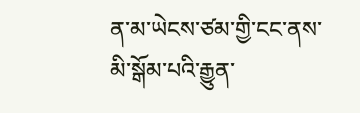ན་མ་ཡེངས་ཙམ་གྱི་ངང་ནས་མི་སྒོམ་པའི་རྒྱུན་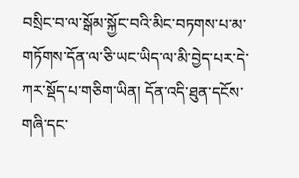བསྲིང་བ་ལ་སྒོམ་སྐྱོང་བའི་མིང་བཏགས་པ་མ་གཏོགས་དོན་ལ་ཅི་ཡང་ཡིད་ལ་མི་བྱེད་པར་དེ་ཀར་སྡོད་པ་གཅིག་ཡིན། དོན་འདི་ཐུན་དངོས་གཞི་དང་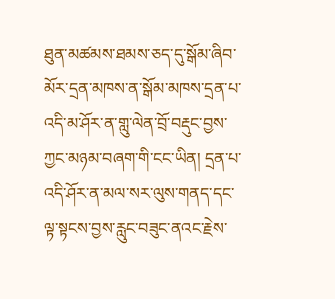ཐུན་མཚམས་ཐམས་ཅད་དུ་སྒོམ་ཞིབ་མོར་དྲན་མཁས་ན་སྒོམ་མཁས་དྲན་པ་འདི་མ་ཤོར་ན་གླུ་ལེན་བྲོ་བརྡུང་བྱས་ཀྱང་མཉམ་བཞག་གི་ངང་ཡིན། དྲན་པ་འདི་ཤོར་ན་མལ་སར་ལུས་གནད་དང་ལྟ་སྟངས་བྱས་རླུང་བཟུང་ནའང་རྗེས་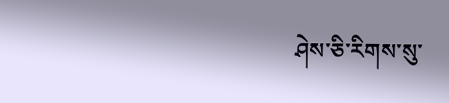ཤེས་ཅི་རིགས་སུ་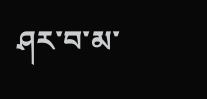ཤར་བ་མ་